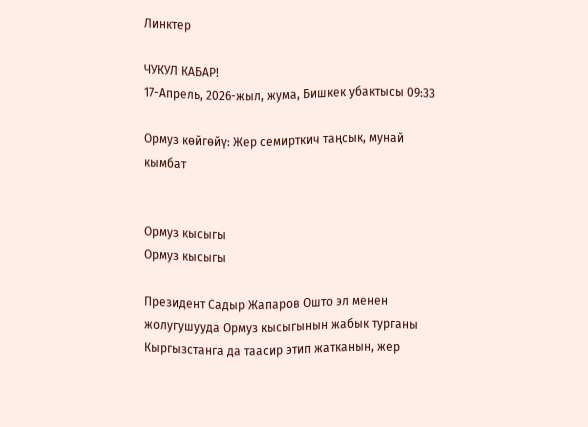Линктер

ЧУКУЛ КАБАР!
17-Апрель, 2026-жыл, жума, Бишкек убактысы 09:33

Ормуз көйгөйү: Жер семирткич таңсык, мунай кымбат


Ормуз кысыгы
Ормуз кысыгы

Президент Садыр Жапаров Ошто эл менен жолугушууда Ормуз кысыгынын жабык турганы Кыргызстанга да таасир этип жатканын, жер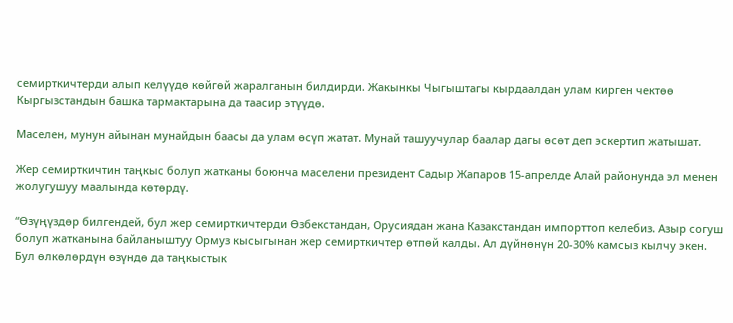семирткичтерди алып келүүдө көйгөй жаралганын билдирди. Жакынкы Чыгыштагы кырдаалдан улам кирген чектөө Кыргызстандын башка тармактарына да таасир этүүдө.

Маселен, мунун айынан мунайдын баасы да улам өсүп жатат. Мунай ташуучулар баалар дагы өсөт деп эскертип жатышат.

Жер семирткичтин таңкыс болуп жатканы боюнча маселени президент Садыр Жапаров 15-апрелде Алай районунда эл менен жолугушуу маалында көтөрдү.

“Өзүңүздөр билгендей, бул жер семирткичтерди Өзбекстандан, Орусиядан жана Казакстандан импорттоп келебиз. Азыр согуш болуп жатканына байланыштуу Ормуз кысыгынан жер семирткичтер өтпөй калды. Ал дүйнөнүн 20-30% камсыз кылчу экен. Бул өлкөлөрдүн өзүндө да таңкыстык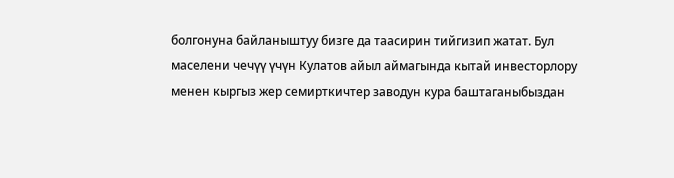болгонуна байланыштуу бизге да таасирин тийгизип жатат. Бул маселени чечүү үчүн Кулатов айыл аймагында кытай инвесторлору менен кыргыз жер семирткичтер заводун кура баштаганыбыздан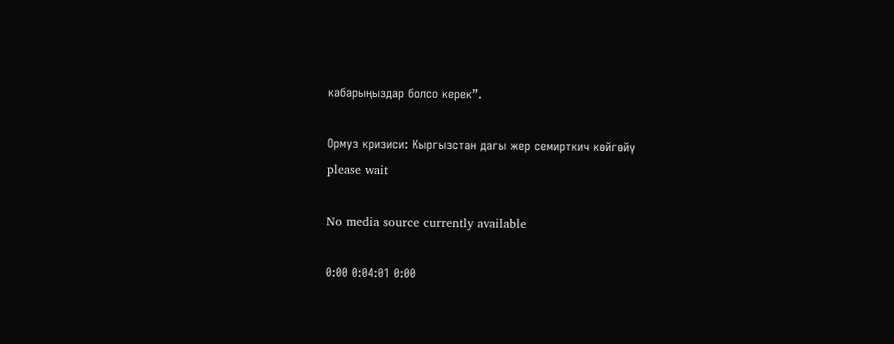кабарыңыздар болсо керек”.

Ормуз кризиси: Кыргызстан дагы жер семирткич көйгөйү
please wait

No media source currently available

0:00 0:04:01 0:00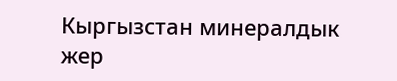Кыргызстан минералдык жер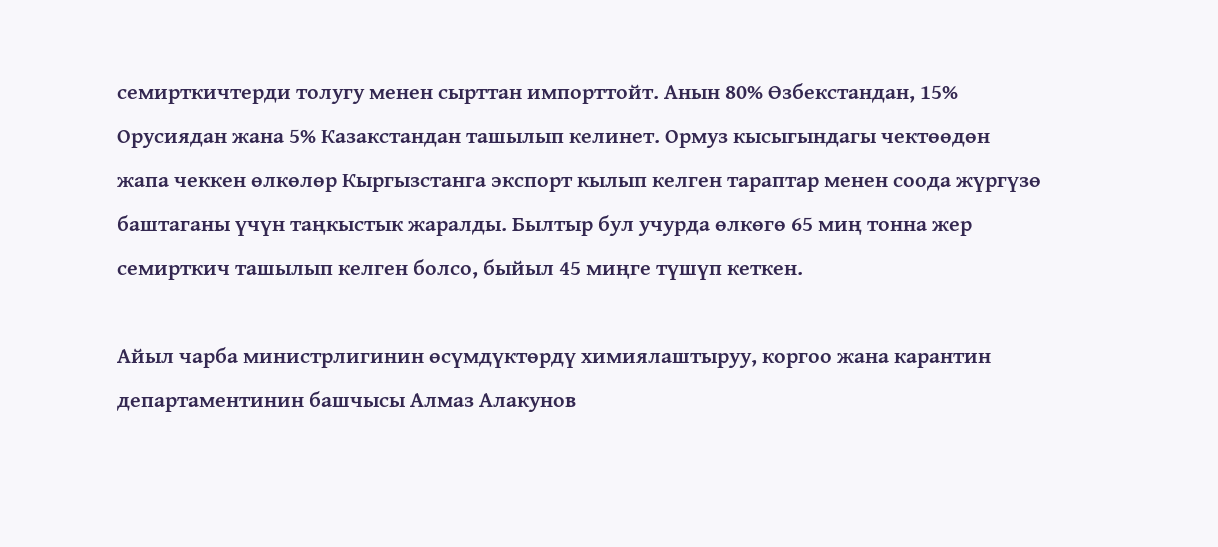семирткичтерди толугу менен сырттан импорттойт. Анын 80% Өзбекстандан, 15% Орусиядан жана 5% Казакстандан ташылып келинет. Ормуз кысыгындагы чектөөдөн жапа чеккен өлкөлөр Кыргызстанга экспорт кылып келген тараптар менен соода жүргүзө баштаганы үчүн таңкыстык жаралды. Былтыр бул учурда өлкөгө 65 миң тонна жер семирткич ташылып келген болсо, быйыл 45 миңге түшүп кеткен.

Айыл чарба министрлигинин өсүмдүктөрдү химиялаштыруу, коргоо жана карантин департаментинин башчысы Алмаз Алакунов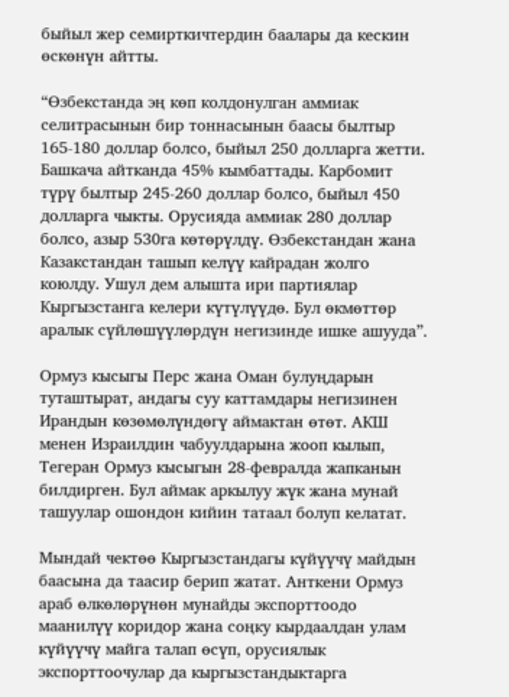быйыл жер семирткичтердин баалары да кескин өскөнүн айтты.

“Өзбекстанда эң көп колдонулган аммиак селитрасынын бир тоннасынын баасы былтыр 165-180 доллар болсо, быйыл 250 долларга жетти. Башкача айтканда 45% кымбаттады. Карбомит түрү былтыр 245-260 доллар болсо, быйыл 450 долларга чыкты. Орусияда аммиак 280 доллар болсо, азыр 530га көтөрүлдү. Өзбекстандан жана Казакстандан ташып келүү кайрадан жолго коюлду. Ушул дем алышта ири партиялар Кыргызстанга келери күтүлүүдө. Бул өкмөттөр аралык сүйлөшүүлөрдүн негизинде ишке ашууда”.

Ормуз кысыгы Перс жана Оман булуңдарын туташтырат, андагы суу каттамдары негизинен Ирандын көзөмөлүндөгү аймактан өтөт. АКШ менен Израилдин чабуулдарына жооп кылып, Тегеран Ормуз кысыгын 28-февралда жапканын билдирген. Бул аймак аркылуу жүк жана мунай ташуулар ошондон кийин татаал болуп келатат.

Мындай чектөө Кыргызстандагы күйүүчү майдын баасына да таасир берип жатат. Анткени Ормуз араб өлкөлөрүнөн мунайды экспорттоодо маанилүү коридор жана соңку кырдаалдан улам күйүүчү майга талап өсүп, орусиялык экспорттоочулар да кыргызстандыктарга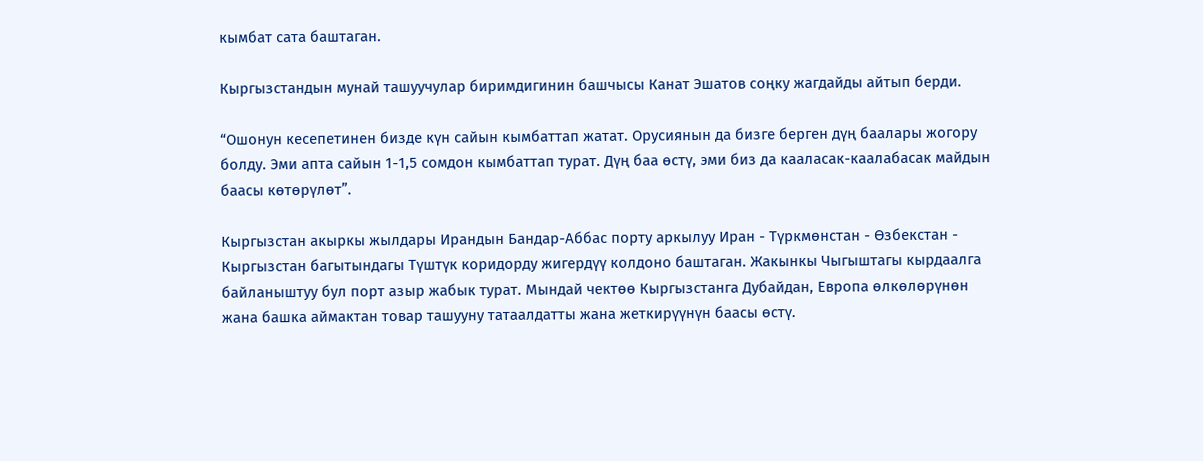кымбат сата баштаган.

Кыргызстандын мунай ташуучулар биримдигинин башчысы Канат Эшатов соңку жагдайды айтып берди.

“Ошонун кесепетинен бизде күн сайын кымбаттап жатат. Орусиянын да бизге берген дүң баалары жогору болду. Эми апта сайын 1-1,5 сомдон кымбаттап турат. Дүң баа өстү, эми биз да кааласак-каалабасак майдын баасы көтөрүлөт”.

Кыргызстан акыркы жылдары Ирандын Бандар-Аббас порту аркылуу Иран - Түркмөнстан - Өзбекстан - Кыргызстан багытындагы Түштүк коридорду жигердүү колдоно баштаган. Жакынкы Чыгыштагы кырдаалга байланыштуу бул порт азыр жабык турат. Мындай чектөө Кыргызстанга Дубайдан, Европа өлкөлөрүнөн жана башка аймактан товар ташууну татаалдатты жана жеткирүүнүн баасы өстү.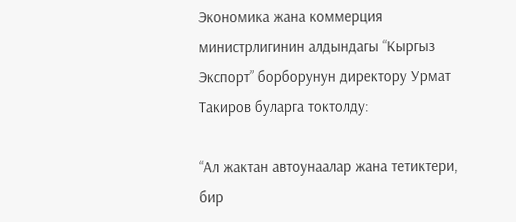Экономика жана коммерция министрлигинин алдындагы “Кыргыз Экспорт” борборунун директору Урмат Такиров буларга токтолду:

“Ал жактан автоунаалар жана тетиктери, бир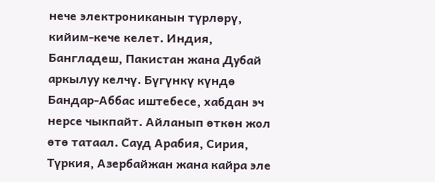нече электрониканын түрлөрү, кийим-кече келет. Индия, Бангладеш, Пакистан жана Дубай аркылуу келчү. Бүгүнкү күндө Бандар-Аббас иштебесе, хабдан эч нерсе чыкпайт. Айланып өткөн жол өтө татаал. Сауд Арабия, Сирия, Түркия, Азербайжан жана кайра эле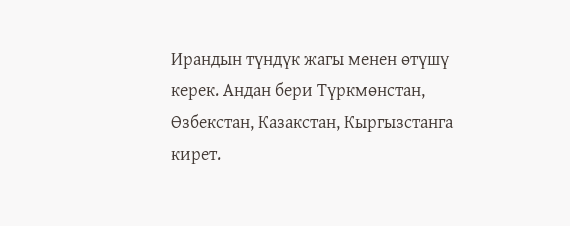Ирандын түндүк жагы менен өтүшү керек. Андан бери Түркмөнстан, Өзбекстан, Казакстан, Кыргызстанга кирет.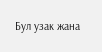Бул узак жана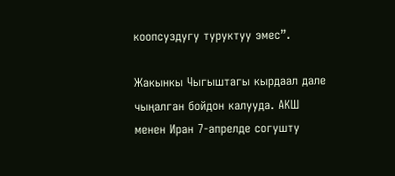коопсуздугу туруктуу эмес”.

Жакынкы Чыгыштагы кырдаал дале чыңалган бойдон калууда. АКШ менен Иран 7-апрелде согушту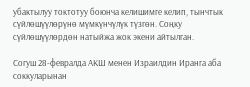убактылуу токтотуу боюнча келишимге келип, тынчтык сүйлөшүүлөрүнө мүмкүнчүлүк түзгөн. Соңку сүйлөшүүлөрдөн натыйжа жок экени айтылган.

Согуш 28-февралда АКШ менен Израилдин Иранга аба соккуларынан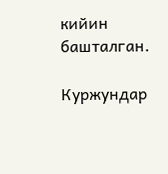кийин башталган.

Куржундар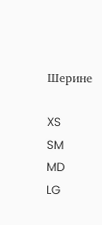Шерине

XS
SM
MD
LG